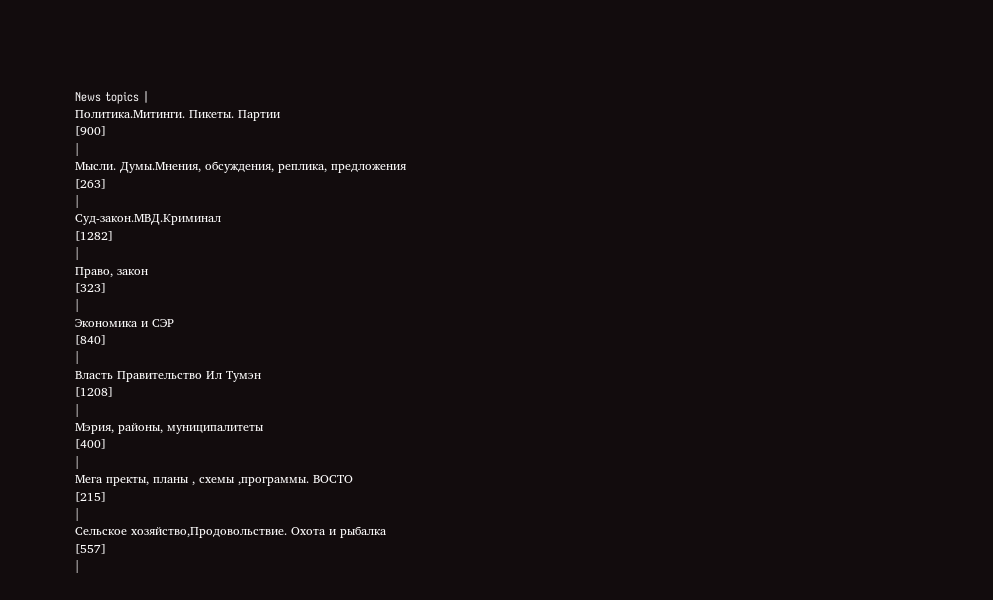News topics |
Политика.Митинги. Пикеты. Партии
[900]
|
Мысли. Думы.Мнения, обсуждения, реплика, предложения
[263]
|
Суд-закон.МВД.Криминал
[1282]
|
Право, закон
[323]
|
Экономика и СЭР
[840]
|
Власть Правительство Ил Тумэн
[1208]
|
Мэрия, районы, муниципалитеты
[400]
|
Мега пректы, планы , схемы ,программы. ВОСТО
[215]
|
Сельское хозяйство,Продовольствие. Охота и рыбалка
[557]
|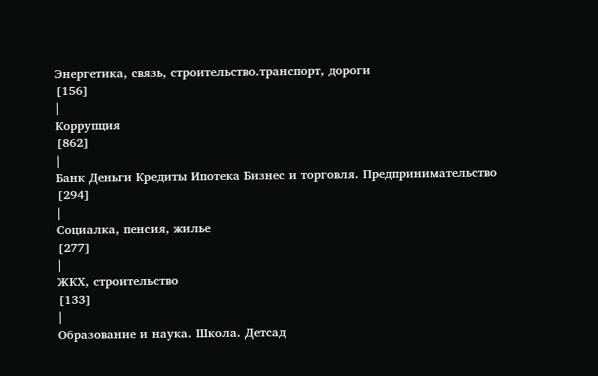Энергетика, связь, строительство.транспорт, дороги
[156]
|
Коррупция
[862]
|
Банк Деньги Кредиты Ипотека Бизнес и торговля. Предпринимательство
[294]
|
Социалка, пенсия, жилье
[277]
|
ЖКХ, строительство
[133]
|
Образование и наука. Школа. Детсад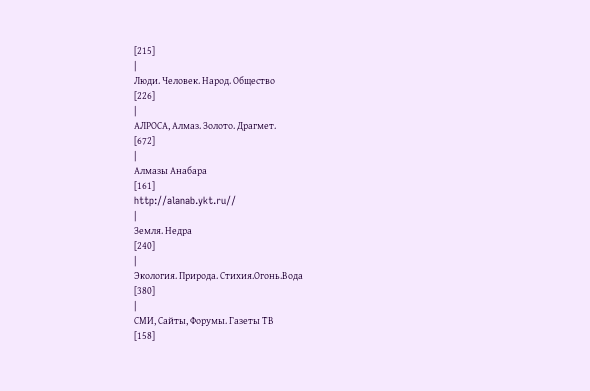[215]
|
Люди. Человек. Народ. Общество
[226]
|
АЛРОСА, Алмаз. Золото. Драгмет.
[672]
|
Алмазы Анабара
[161]
http://alanab.ykt.ru//
|
Земля. Недра
[240]
|
Экология. Природа. Стихия.Огонь.Вода
[380]
|
СМИ, Сайты, Форумы. Газеты ТВ
[158]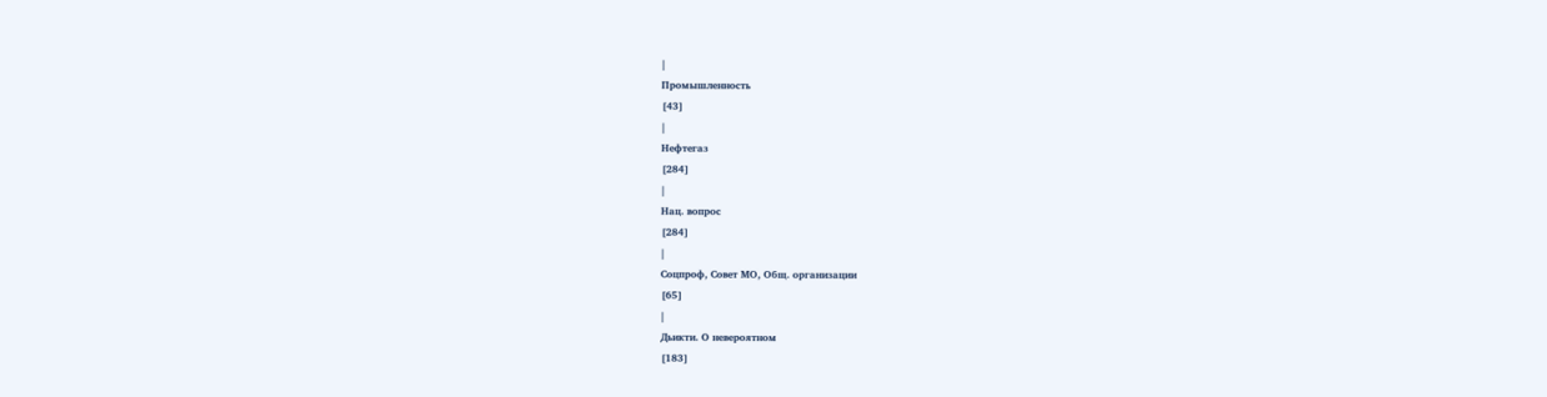|
Промышленность
[43]
|
Нефтегаз
[284]
|
Нац. вопрос
[284]
|
Соцпроф, Совет МО, Общ. организации
[65]
|
Дьикти. О невероятном
[183]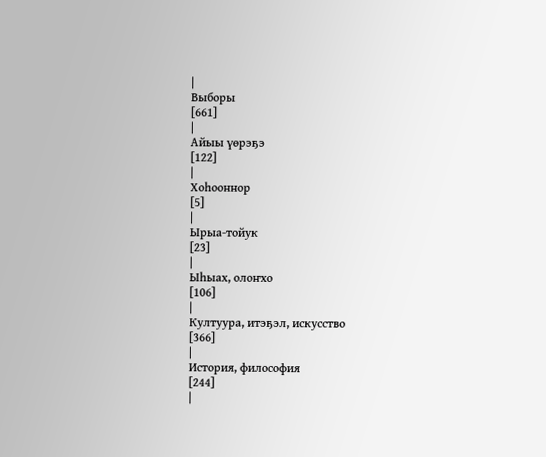|
Выборы
[661]
|
Айыы үөрэҕэ
[122]
|
Хоһооннор
[5]
|
Ырыа-тойук
[23]
|
Ыһыах, олоҥхо
[106]
|
Култуура, итэҕэл, искусство
[366]
|
История, философия
[244]
|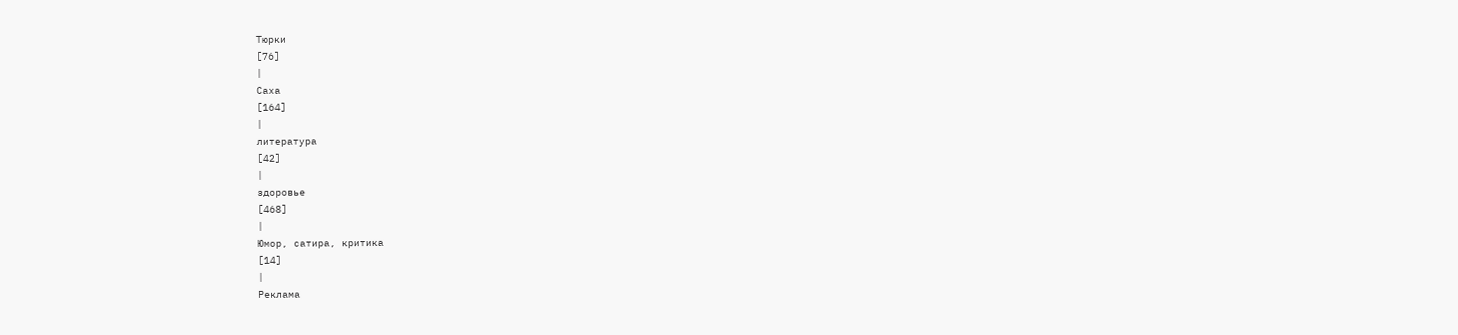Тюрки
[76]
|
Саха
[164]
|
литература
[42]
|
здоровье
[468]
|
Юмор, сатира, критика
[14]
|
Реклама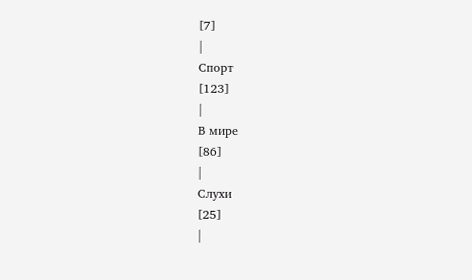[7]
|
Спорт
[123]
|
В мире
[86]
|
Слухи
[25]
|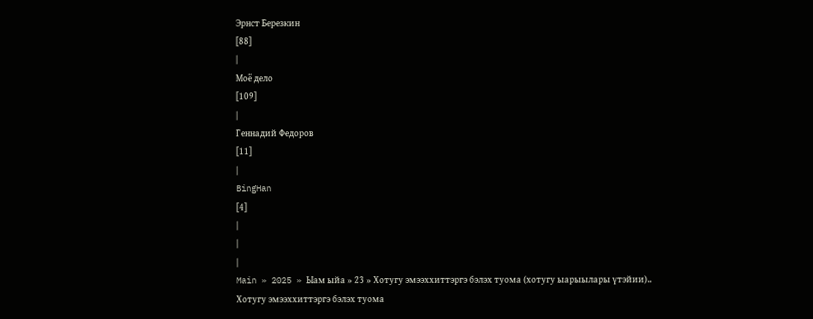Эрнст Березкин
[88]
|
Моё дело
[109]
|
Геннадий Федоров
[11]
|
BingHan
[4]
|
|
|
Main » 2025 » Ыам ыйа » 23 » Хотугу эмээххиттэргэ бэлэх туома (хотугу ыарыылары үтэйии)..
Хотугу эмээххиттэргэ бэлэх туома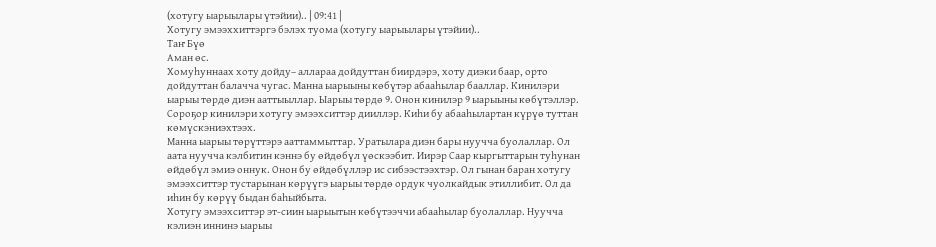(хотугу ыарыылары үтэйии).. | 09:41 |
Хотугу эмээххиттэргэ бэлэх туома (хотугу ыарыылары үтэйии)..
Таҥ Бүө
Аман өс.
Хомуһуннаах хоту дойду– аллараа дойдуттан биирдэрэ, хоту диэки баар, орто дойдуттан балачча чугас. Манна ыарыыны көбүтэр абааһылар бааллар. Кинилэри ыарыы төрдө диэн ааттыыллар. Ыарыы төрдө 9. Онон кинилэр 9 ыарыыны көбүтэллэр. Сороҕор кинилэри хотугу эмээхситтэр дииллэр. Киһи бу абааһылартан күрүө туттан көмүскэниэхтээх.
Манна ыарыы төрүттэрэ ааттаммыттар. Уратылара диэн бары нуучча буолаллар. Ол аата нуучча кэлбитин кэннэ бу өйдөбүл үөскээбит. Иирэр Саар кыргыттарын туһунан өйдөбүл эмиэ оннук. Онон бу өйдөбүллэр ис сибээстээхтэр. Ол гынан баран хотугу эмээхситтэр тустарынан көрүүгэ ыарыы төрдө ордук чуолкайдык этиллибит. Ол да иһин бу көрүү быдан баһыйбыта.
Хотугу эмээхситтэр эт-сиин ыарыытын көбүтээччи абааһылар буолаллар. Нуучча кэлиэн иннинэ ыарыы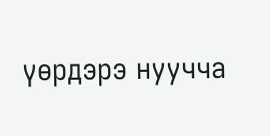үөрдэрэ нуучча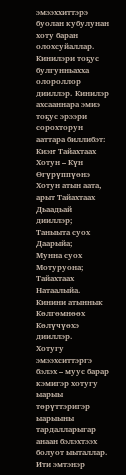эмээххиттэрэ буолан кубулунан хоту баран олохсуйаллар. Кинилэри тоҕус булгунньахха олороллор дииллэр. Кинилэр ахсааннара эмиэ тоҕус эрээри сорохторун ааттара биллибэт:
Киэҥ Тайахтаах Хотун – Күн Өгүрүппүөнэ Хотун атын аата, арыт Тайахтаах Дьаадьай дииллэр;
Таныыта суох Даарыйа;
Мунна суох Мотуруона;
Тайахтаах Натаалыйа. Кинини атыннык Көлгөмнөөх Көлүчүөхэ дииллэр.
Хотугу эмээхситтэргэ бэлэх – муус барар кэмигэр хотугу ыарыы төрүттэригэр ыарыыны тардалларыгар анаан бэлэхтээх болуот ыыталлар. Ити эмтэнэр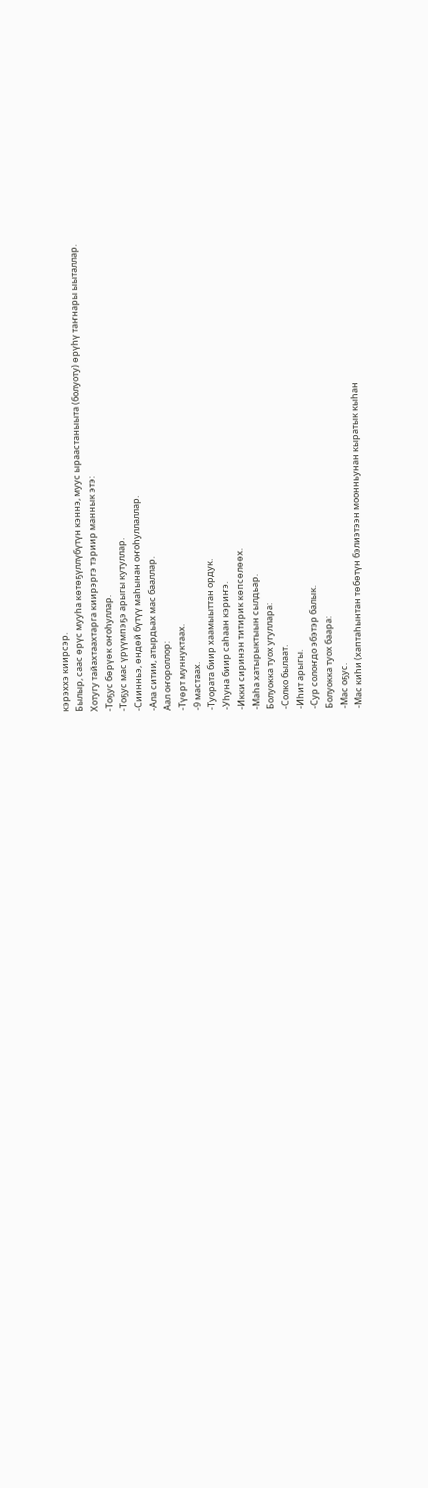кэрэххэ киирсэр.
Былыр, саас өрүс мууһа көтөҕүллүбүтүн кэннэ, муус ыраастаныыта (болуоту) өрүһү таҥнары ыыталлар.
Хотугу тайахтаахтарга киирэргэ тэриир маннык этэ:
-Тоҕус бөрүөк оҥоһуллар.
-Тоҕус мас үрүүмпэҕэ арыгы кутуллар.
-Сиинньэ, өндөй бүтүү маһынан оҥоһуллаллар.
-Ала ситии, атырдьах мас бааллар.
Аал оҥороллор:
-Түөрт муннуктаах.
-9 мастаах.
-Туората биир хаамыыттан ордук.
-Уһуна биир саһаан кэриҥэ.
-Икки сиринэн титирик көпсөлөөх.
-Маһа хатырыктыын сылдьар.
Болуокка туох угуллара:
-Солко былаат.
-Иһит арыгы.
-Сур солоҥдо эбэтэр балык.
Болуокка туох баара:
-Мас оҕус.
-Мас киһи (хаптаһынтан төбөтүн бэлиэтээн моонньунан кыратык кыһан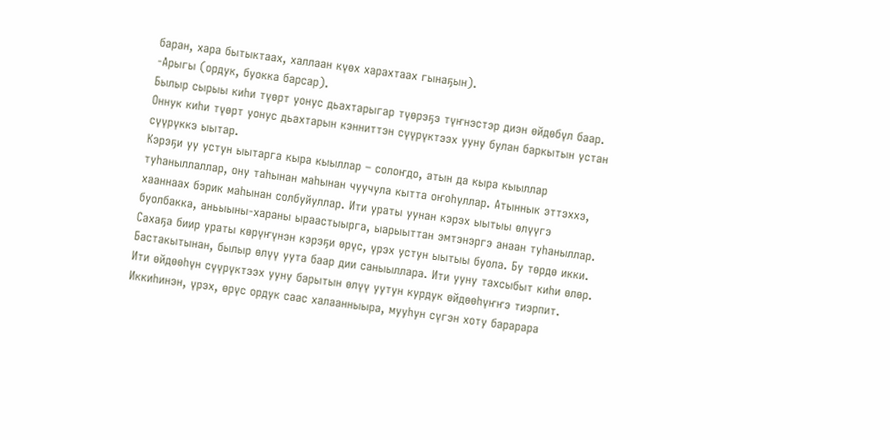баран, хара бытыктаах, халлаан күөх харахтаах гынаҕын).
-Арыгы (ордук, буокка барсар).
Былыр сырыы киһи түөрт уонус дьахтарыгар түөрэҕэ түҥнэстэр диэн өйдөбүл баар. Оннук киһи түөрт уонус дьахтарын кэнниттэн сүүрүктээх ууну булан баркытын устан сүүрүккэ ыытар.
Кэрэҕи уу устун ыытарга кыра кыыллар – солоҥдо, атын да кыра кыыллар туһаныллаллар, ону таһынан маһынан чуучула кытта оҥоһуллар. Атыннык эттэххэ, хааннаах бэрик маһынан солбуйуллар. Ити ураты уунан кэрэх ыытыы өлүүгэ буолбакка, аньыыны-хараны ыраастыырга, ыарыыттан эмтэнэргэ анаан туһаныллар.
Сахаҕа биир ураты көрүҥүнэн кэрэҕи өрүс, үрэх устун ыытыы буола. Бу төрдө икки. Бастакытынан, былыр өлүү уута баар дии саныыллара. Ити ууну тахсыбыт киһи өлөр. Ити өйдөөһүн сүүрүктээх ууну барытын өлүү уутун курдук өйдөөһүҥҥэ тиэрпит. Иккиһинэн, үрэх, өрүс ордук саас халаанныыра, мууһун сүгэн хоту барарара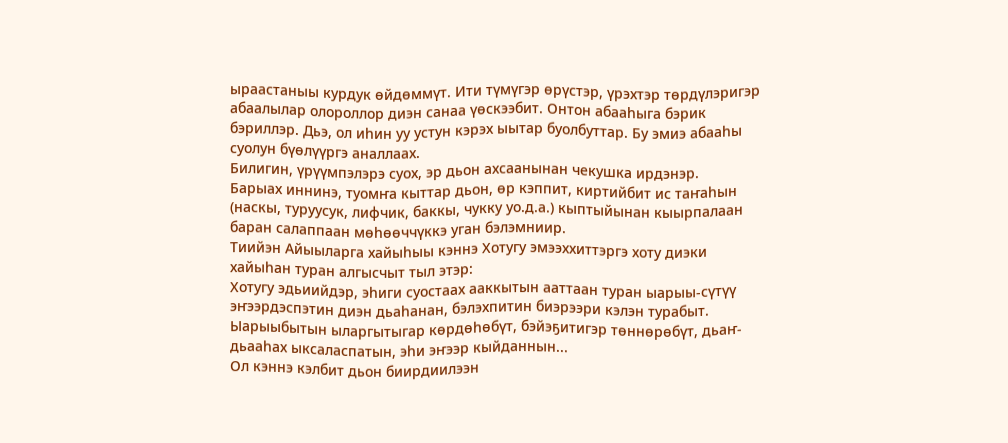ыраастаныы курдук өйдөммүт. Ити түмүгэр өрүстэр, үрэхтэр төрдүлэригэр абаалылар олороллор диэн санаа үөскээбит. Онтон абааһыга бэрик бэриллэр. Дьэ, ол иһин уу устун кэрэх ыытар буолбуттар. Бу эмиэ абааһы суолун бүөлүүргэ аналлаах.
Билигин, үрүүмпэлэрэ суох, эр дьон ахсаанынан чекушка ирдэнэр.
Барыах иннинэ, туомҥа кыттар дьон, өр кэппит, киртийбит ис таҥаһын (наскы, туруусук, лифчик, баккы, чукку уо.д.а.) кыптыйынан кыырпалаан баран салаппаан мөһөөччүккэ уган бэлэмниир.
Тиийэн Айыыларга хайыһыы кэннэ Хотугу эмээххиттэргэ хоту диэки хайыһан туран алгысчыт тыл этэр:
Хотугу эдьиийдэр, эһиги суостаах ааккытын ааттаан туран ыарыы-сүтүү эҥээрдэспэтин диэн дьаһанан, бэлэхпитин биэрээри кэлэн турабыт. Ыарыыбытын ыларгытыгар көрдөһөбүт, бэйэҕитигэр төннөрөбүт, дьаҥ-дьааһах ыксаласпатын, эһи эҥээр кыйданнын...
Ол кэннэ кэлбит дьон биирдиилээн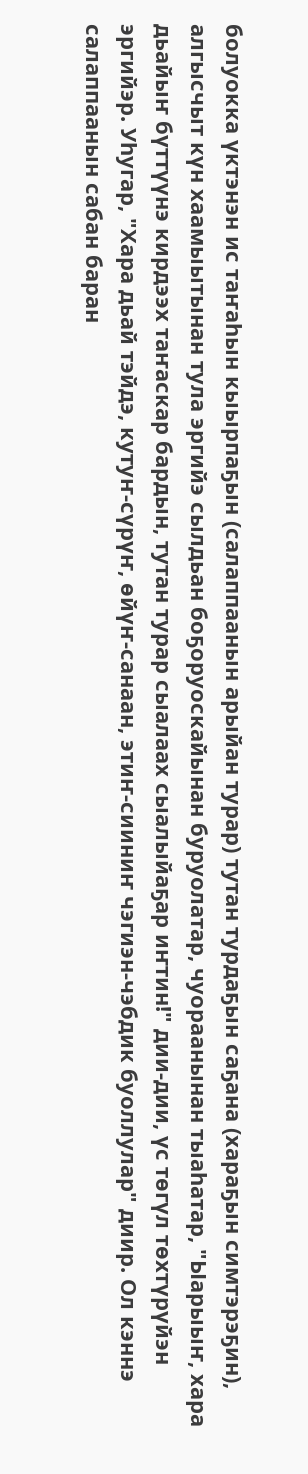болуокка үктэнэн ис таҥаһын кыырпаҕын (салаппаанын арыйан турар) тутан турдаҕын саҕана (хараҕын симтэрэҕин), алгысчыт күн хаамыытынан тула эргийэ сылдьан боҕоруоскайынан буруолатар, чуораанынан тыаһатар, "Ыарыыҥ, хара дьайыҥ бүттүүнэ кирдээх таҥаскар бардын, тутан турар сыалаах сыалыйаҕар иҥтин!" дии-дии, үс төгүл төхтүрүйэн эргийэр. Уһугар, "Хара дьай тэйдэ, кутуҥ-сүрүҥ, өйүҥ-санаан, этиҥ-сииниҥ чэгиэн-чэбдик буоллулар" диир. Ол кэннэ салаппаанын сабан баран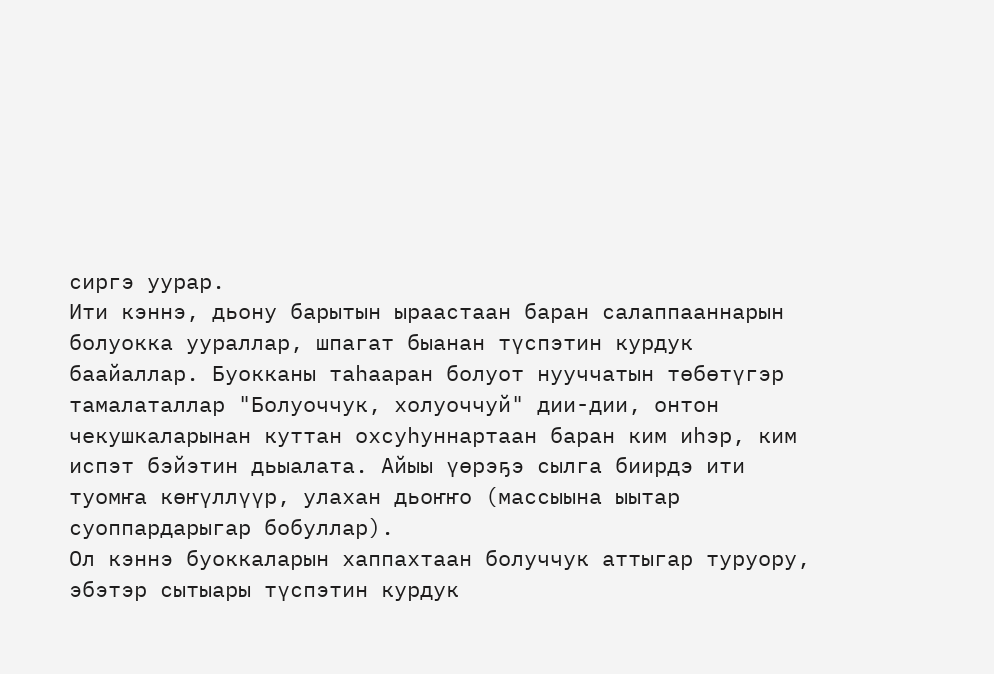сиргэ уурар.
Ити кэннэ, дьону барытын ыраастаан баран салаппааннарын болуокка уураллар, шпагат быанан түспэтин курдук баайаллар. Буокканы таһааран болуот нууччатын төбөтүгэр тамалаталлар "Болуоччук, холуоччуй" дии-дии, онтон чекушкаларынан куттан охсуһуннартаан баран ким иһэр, ким испэт бэйэтин дьыалата. Айыы үөрэҕэ сылга биирдэ ити туомҥа көҥүллүүр, улахан дьоҥҥо (массыына ыытар суоппардарыгар бобуллар).
Ол кэннэ буоккаларын хаппахтаан болуччук аттыгар туруору, эбэтэр сытыары түспэтин курдук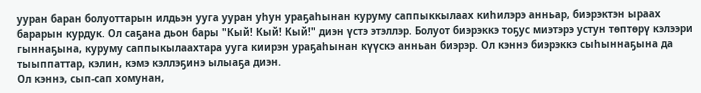ууран баран болуоттарын илдьэн ууга ууран уһун ураҕаһынан куруму саппыккылаах киһилэрэ анньар, биэрэктэн ыраах барарын курдук. Ол саҕана дьон бары "Кый! Кый! Кый!" диэн үстэ этэллэр. Болуот биэрэккэ тоҕус миэтэрэ устун төптөрү кэлээри гыннаҕына, куруму саппыкылаахтара ууга киирэн ураҕаһынан күүскэ анньан биэрэр. Ол кэннэ биэрэккэ сыһыннаҕына да тыыппаттар, кэлин, кэмэ кэллэҕинэ ылыаҕа диэн.
Ол кэннэ, сып-сап хомунан,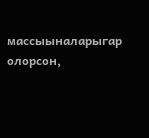массыыналарыгар олорсон,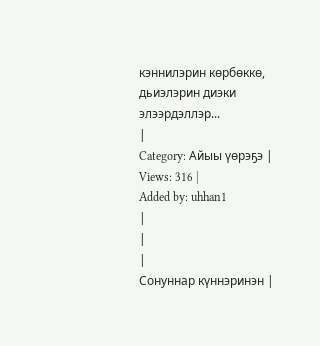кэннилэрин көрбөккө, дьиэлэрин диэки элээрдэллэр...
|
Category: Айыы үөрэҕэ |
Views: 316 |
Added by: uhhan1
|
|
|
Сонуннар күннэринэн |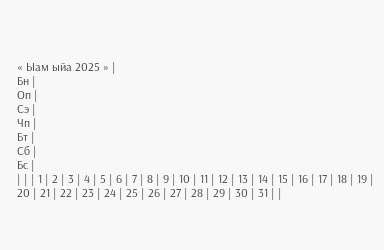« Ыам ыйа 2025 » |
Бн |
Оп |
Сэ |
Чп |
Бт |
Сб |
Бс |
| | | 1 | 2 | 3 | 4 | 5 | 6 | 7 | 8 | 9 | 10 | 11 | 12 | 13 | 14 | 15 | 16 | 17 | 18 | 19 | 20 | 21 | 22 | 23 | 24 | 25 | 26 | 27 | 28 | 29 | 30 | 31 | |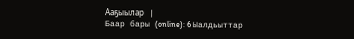Ааҕыылар |
Баар бары (online): 6 Ыалдьыттар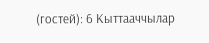(гостей): 6 Кыттааччылар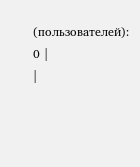(пользователей): 0 |
|